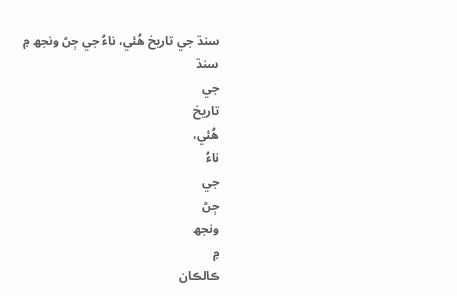سنڌ جي تاريخ هُئي، ناءُ جي ڄڻ ونجھ ۾
سنڌ
جي
تاريخ
هُئي،
ناءُ
جي
ڄڻ
ونجھ
۾
ڪالڪان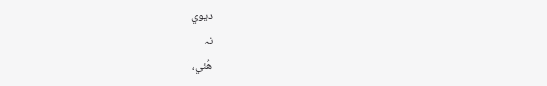ديوي
نہ
هُئي،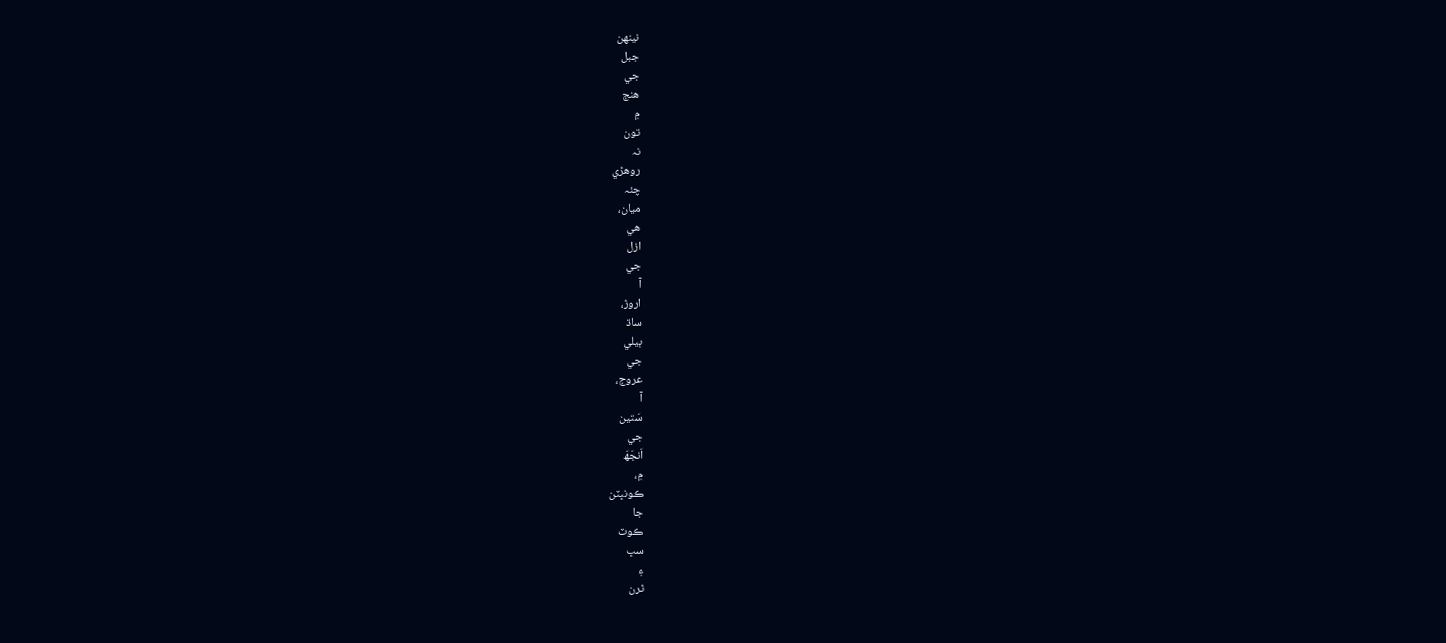نينھن
جبل
جي
ھنج
۾
تون
نہ
روھڙي
چئہ
ميان،
ھي
ازل
جي
آ
اروڙ،
ساڌ
ٻيلي
جي
عروج،
آ
سَتين
جي
اَنجَھَ
۾،
ڪونڀٽن
جا
ڪوٽ
سڀ
۽
ٿرن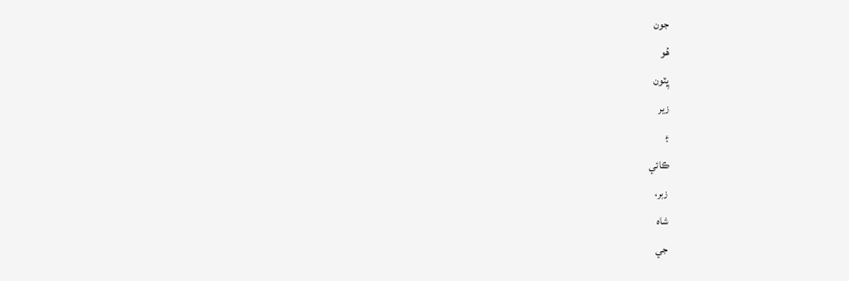جون
هُو
ڀِٽون
زير
۽
ڪائي
زبر،
شاه
جي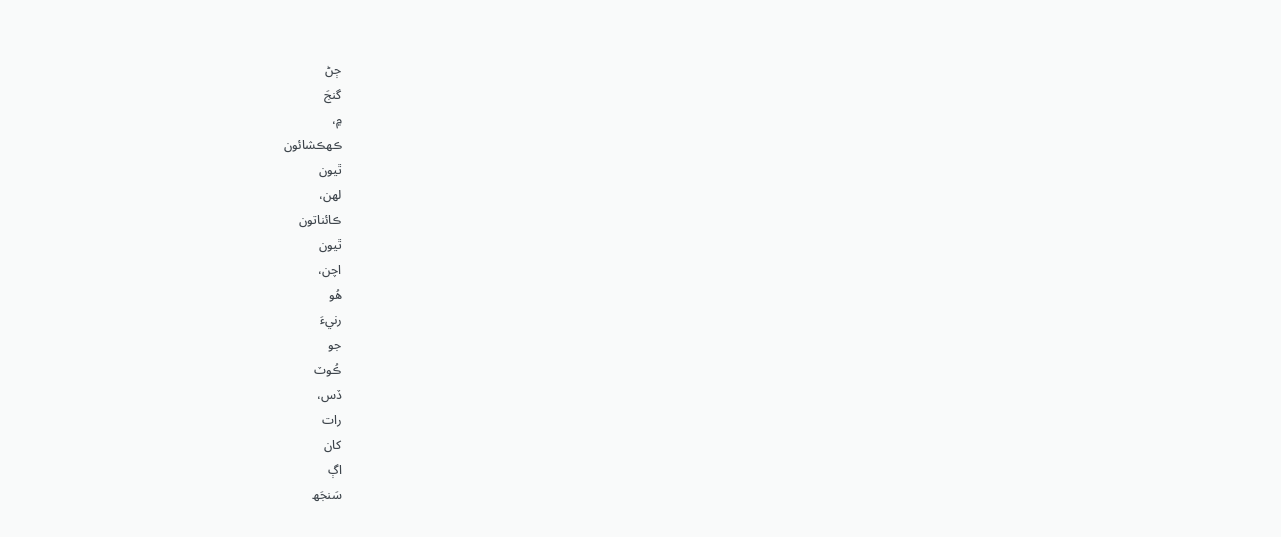ڄڻ
گنجَ
۾،
ڪهڪشائون
ٿيون
لهن،
ڪائناتون
ٿيون
اچن،
هُو
رنيءَ
جو
ڪُوٽ
ڏس،
رات
کان
اڳ
سَنجَھ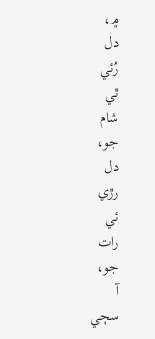۾،
دل
رُئي
ٿي
شام
جو،
دل
رڙي
ئي
رات
جو،
آ
سڄي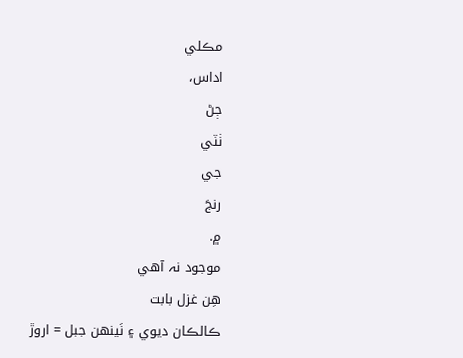مڪلي
اداس،
ڄڻ
ٺٽي
جي
رنجَ
۾.
موجود نہ آھي
ھِن غزل بابت
ڪالڪان ديوي ۽ نَينهن جبل = اروڙ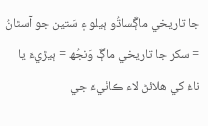جا تاريخي ماڳَساڌُو ٻيلو ۽ سَتين جو آسٿانُ = سکر جا تاريخي ماڳَ وَنجُھ = ٻيڙيءَ يا ناءُ کي ھلائڻ لاء ڪاٺيءَ جي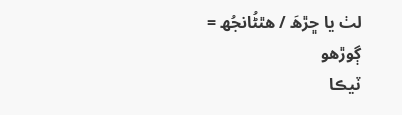لٺ يا ڇڙھَ / هٿڻُانجُھ = ڳوڙهو
ٽيڪا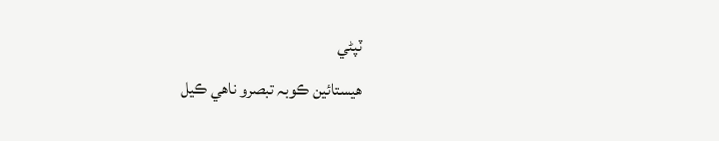ٽپڻي
ھيستائين ڪوبہ تبصرو ناھي ڪيل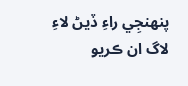پنھنجِي راءِ ڏيڻ لاءِ لاگ ان ڪريو